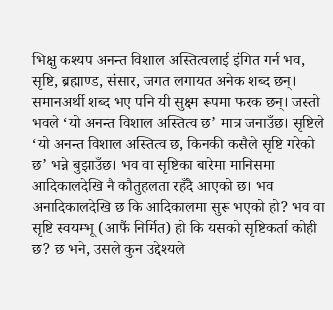भिक्षु कश्यप अनन्त विशाल अस्तित्वलाई इंगित गर्न भव, सृष्टि, ब्रह्माण्ड, संसार, जगत लगायत अनेक शब्द छन्। समानअर्थी शब्द भए पनि यी सुक्ष्म रूपमा फरक छन्। जस्तो भवले ‘यो अनन्त विशाल अस्तित्व छ’ मात्र जनाउँछ। सृष्टिले ‘यो अनन्त विशाल अस्तित्व छ, किनकी कसैले सृष्टि गरेको छ’ भन्ने बुझाउँछ। भव वा सृष्टिका बारेमा मानिसमा आदिकालदेखि नै कौतुहलता रहँदै आएको छ। भव अनादिकालदेखि छ कि आदिकालमा सुरू भएको हो? भव वा सृष्टि स्वयम्भू (आफैं निर्मित) हो कि यसको सृष्टिकर्ता कोही छ? छ भने, उसले कुन उद्देश्यले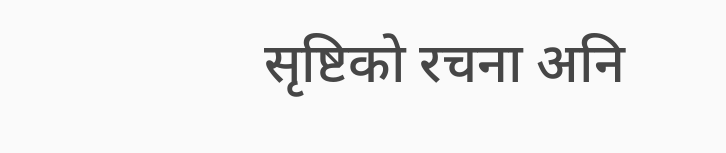सृष्टिको रचना अनि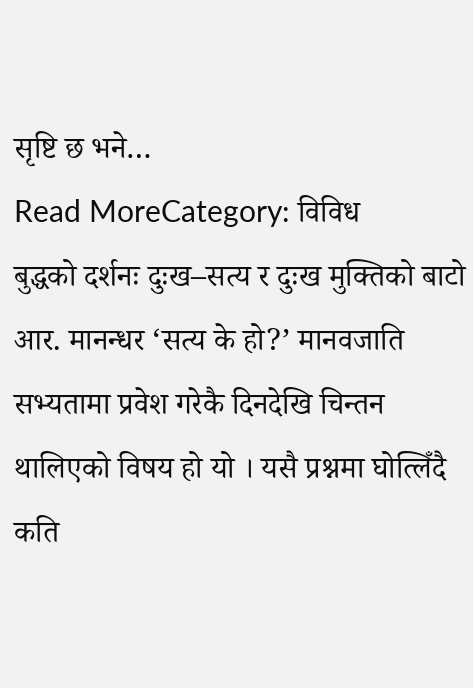सृष्टि छ भने…
Read MoreCategory: विविध
बुद्धको दर्शनः दुःख–सत्य र दुःख मुक्तिको बाटो
आर. मानन्धर ‘सत्य के हो?’ मानवजाति सभ्यतामा प्रवेश गरेकै दिनदेखि चिन्तन थालिएको विषय हो यो । यसै प्रश्नमा घोत्लिँदै कति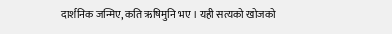दार्शनिक जन्मिए, कति ऋषिमुनि भए । यही सत्यको खोजको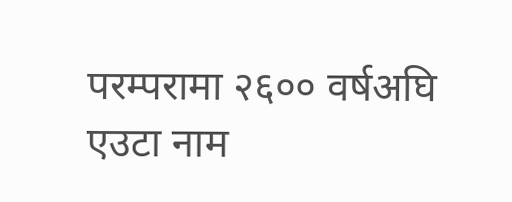परम्परामा २६०० वर्षअघि एउटा नाम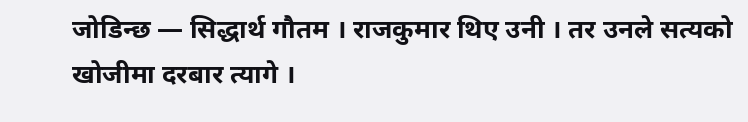जोडिन्छ — सिद्धार्थ गौतम । राजकुमार थिए उनी । तर उनले सत्यको खोजीमा दरबार त्यागे ।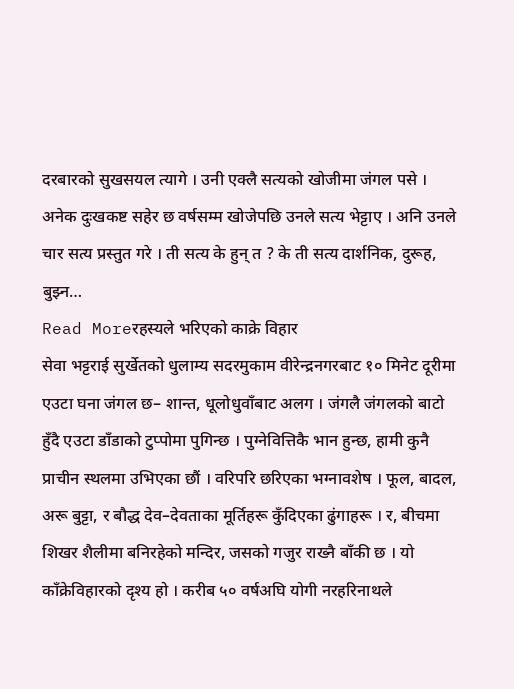दरबारको सुखसयल त्यागे । उनी एक्लै सत्यको खोजीमा जंगल पसे । अनेक दुःखकष्ट सहेर छ वर्षसम्म खोजेपछि उनले सत्य भेट्टाए । अनि उनले चार सत्य प्रस्तुत गरे । ती सत्य के हुन् त ? के ती सत्य दार्शनिक, दुरूह, बुझ्न…
Read Moreरहस्यले भरिएको काक्रे विहार
सेवा भट्टराई सुर्खेतको धुलाम्य सदरमुकाम वीरेन्द्रनगरबाट १० मिनेट दूरीमा एउटा घना जंगल छ– शान्त, धूलोधुवाँबाट अलग । जंगलै जंगलको बाटो हुँदै एउटा डाँडाको टुप्पोमा पुगिन्छ । पुग्नेवित्तिकै भान हुन्छ, हामी कुनै प्राचीन स्थलमा उभिएका छौं । वरिपरि छरिएका भग्नावशेष । फूल, बादल, अरू बुट्टा, र बौद्ध देव–देवताका मूर्तिहरू कुँदिएका ढुंगाहरू । र, बीचमा शिखर शैलीमा बनिरहेको मन्दिर, जसको गजुर राख्नै बाँकी छ । यो काँक्रेविहारको दृश्य हो । करीब ५० वर्षअघि योगी नरहरिनाथले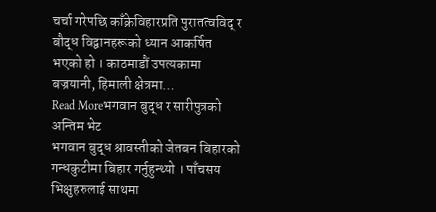चर्चा गरेपछि काँक्रेविहारप्रति पुरातत्वविद् र बौद्ध विद्वानहरूको ध्यान आकर्षित भएको हो । काठमाडौं उपत्यकामा बज्रयानी, हिमाली क्षेत्रमा…
Read Moreभगवान बुद्ध र सारीपुत्रको अन्तिम भेट
भगवान बुद्ध श्रावस्तीको जेतबन बिहारको गन्धकुटीमा बिहार गर्नुहुन्थ्यो । पाँचसय भिक्षुहरुलाई साथमा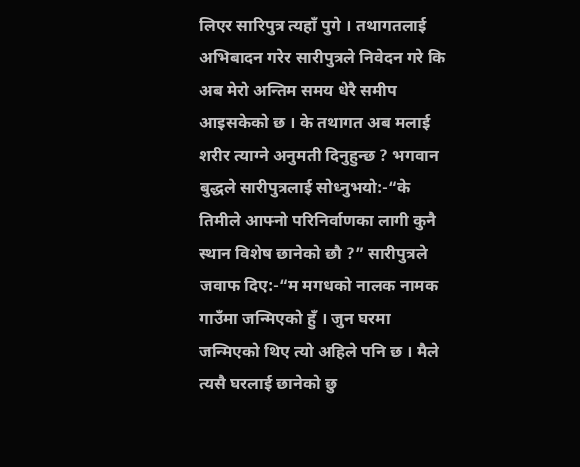लिएर सारिपुत्र त्यहाँ पुगे । तथागतलाई अभिबादन गरेर सारीपुत्रले निवेदन गरे कि अब मेरो अन्तिम समय धेरै समीप आइसकेको छ । के तथागत अब मलाई शरीर त्याग्ने अनुमती दिनुहुन्छ ? भगवान बुद्धले सारीपुत्रलाई सोध्नुभयो:-“के तिमीले आफ्नो परिनिर्वाणका लागी कुनै स्थान विशेष छानेको छौ ?” सारीपुत्रले जवाफ दिए:-“म मगधको नालक नामक गाउँमा जन्मिएको हुँ । जुन घरमा जन्मिएको थिए त्यो अहिले पनि छ । मैले त्यसै घरलाई छानेको छु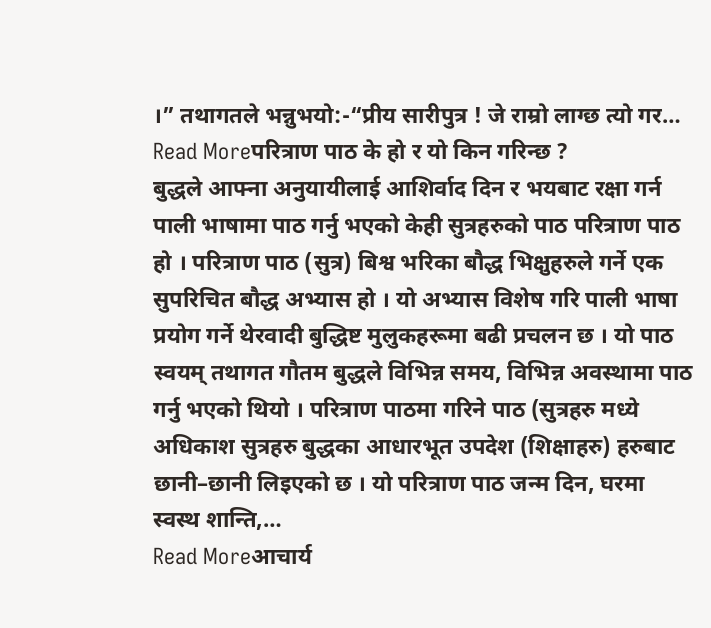।” तथागतले भन्नुभयो:-“प्रीय सारीपुत्र ! जे राम्रो लाग्छ त्यो गर…
Read Moreपरित्राण पाठ के हो र यो किन गरिन्छ ?
बुद्धले आफ्ना अनुयायीलाई आशिर्वाद दिन र भयबाट रक्षा गर्न पाली भाषामा पाठ गर्नु भएको केही सुत्रहरुको पाठ परित्राण पाठ हो । परित्राण पाठ (सुत्र) बिश्व भरिका बौद्ध भिक्षुहरुले गर्ने एक सुपरिचित बौद्ध अभ्यास हो । यो अभ्यास विशेष गरि पाली भाषा प्रयोग गर्ने थेरवादी बुद्धिष्ट मुलुकहरूमा बढी प्रचलन छ । यो पाठ स्वयम् तथागत गौतम बुद्धले विभिन्न समय, विभिन्न अवस्थामा पाठ गर्नु भएको थियो । परित्राण पाठमा गरिने पाठ (सुत्रहरु मध्ये अधिकाश सुत्रहरु बुद्धका आधारभूत उपदेश (शिक्षाहरु) हरुबाट छानी–छानी लिइएको छ । यो परित्राण पाठ जन्म दिन, घरमा स्वस्थ शान्ति,…
Read Moreआचार्य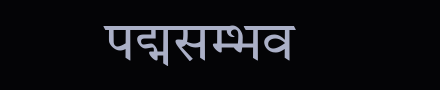पद्मसम्भव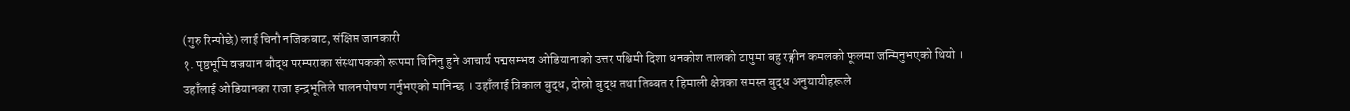(गुरु रिन्पोछे) लाई चिनौ नजिकबाट, संक्षिप्त जानकारी
१. पृष्ठभूमि वज्रयान बौद्ध परम्पराका संस्थापकको रूपमा चिनिनु हुने आचार्य पद्मसम्भव ओडियानाको उत्तर पश्चिमी दिशा धनकोश तालको टापुमा बहु रङ्गीन कमलको फूलमा जन्मिनुभएको थियो । उहाँलाई ओडियानका राजा इन्द्रभूतिले पालनपोषण गर्नुभएको मानिन्छ । उहाँलाई त्रिकाल बुद्ध, दोस्रो बुद्ध तथा तिब्बत र हिमाली क्षेत्रका समस्त बुद्ध अनुयायीहरूले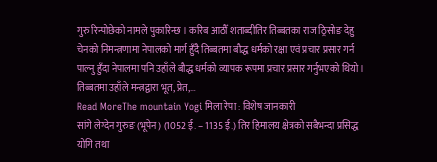गुरु रिन्पोछेको नामले पुकारिन्छ । करिब आठौँ शताब्दीतिर तिब्बतका राज ठ्रिसोङ देहु चेनको निमन्त्रणामा नेपालको मार्ग हुँदै तिब्बतमा बौद्ध धर्मको रक्षा एवं प्रचार प्रसार गर्न पाल्नु हुँदा नेपालमा पनि उहाँले बौद्ध धर्मको व्यापक रूपमा प्रचार प्रसार गर्नुभएको थियो । तिब्बतमा उहाँले मन्त्रद्वारा भूत, प्रेत,…
Read MoreThe mountain Yogi मिला रेपा : विशेष जानकारी
सांगे लेग्देन गुरुङ (भूपेन) (1052 ई. – 1135 ई.) तिर हिमालय क्षेत्रको सबैभन्दा प्रसिद्ध योगि तथा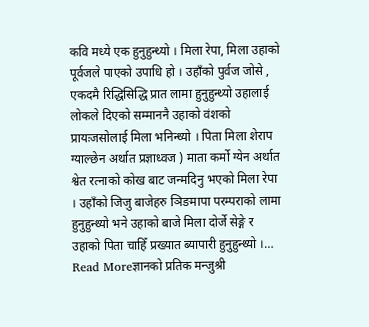कवि मध्ये एक हुनुहुन्थ्यो । मिला रेपा, मिला उहाको पूर्वजले पाएको उपाधि हो । उहाँको पुर्वज जोसे , एकदमै रिद्धिसिद्धि प्रात लामा हुनुहुन्थ्यो उहालाई लोकले दिएको सम्माननै उहाको वंशको प्रायःजसोलाई मिला भनिन्थ्यो । पिता मिला शेराप ग्याल्छेन अर्थात प्रज्ञाध्वज ) माता कर्मो ग्येन अर्थात श्वेत रत्नाको कोख बाट जन्मदिनु भएको मिला रेपा । उहाँको जिजु बाजेहरु ञिङमापा परम्पराको लामा हुनुहुन्थ्यो भने उहाको बाजे मिला दोर्जे सेङ्गे र उहाको पिता चाहिँ प्रख्यात ब्यापारी हुनुहुन्थ्यो ।…
Read Moreज्ञानको प्रतिक मन्जुश्री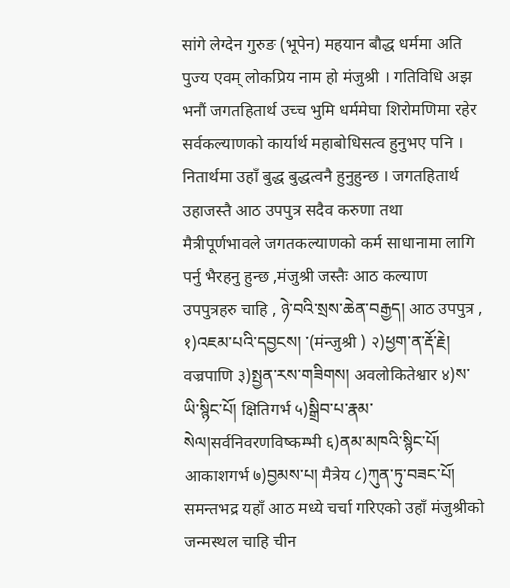सांगे लेग्देन गुरुङ (भूपेन) महयान बौद्ध धर्ममा अति पुज्य एवम् लोकप्रिय नाम हो मंजुश्री । गतिविधि अझ भनौं जगतहितार्थ उच्च भुमि धर्ममेघा शिरोमणिमा रहेर सर्वकल्याणको कार्यार्थ महाबोधिसत्व हुनुभए पनि । नितार्थमा उहाँ बुद्ध बुद्धत्वनै हुनुहुन्छ । जगतहितार्थ उहाजस्तै आठ उपपुत्र सदैव करुणा तथा मैत्रीपूर्णभावले जगतकल्याणको कर्म साधानामा लागि पर्नु भैरहनु हुन्छ ,मंजुश्री जस्तैः आठ कल्याण उपपुत्रहरु चाहि , ཉེ་བའི་སྲས་ཆེན་བརྒྱད། आठ उपपुत्र , १)འཇམ་པའི་དབྱངས། ་(मंन्जुश्री ) २)ཕྱག་ན་རྡོ་རྗེ། वज्रपाणि ३)སྤྱན་རས་གཟིགས། अवलोकितेश्वार ४)ས་ཡི་སྙིང་པོ། क्षितिगर्भ ५)སྒྲིབ་པ་རྣམ་སེལ།सर्वनिवरणविष्कम्भी ६)ནམ་མཁའི་སྙིང་པོ། आकाशगर्भ ७)བྱམས་པ། मैत्रेय ८)ཀུན་ཏུ་བཟང་པོ། समन्तभद्र यहाँ आठ मध्ये चर्चा गरिएको उहाँ मंजुश्रीको जन्मस्थल चाहि चीन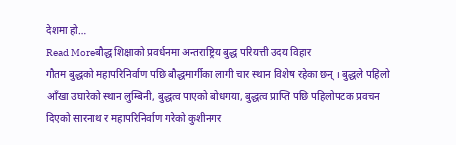देशमा हो…
Read Moreबौद्ध शिक्षाको प्रवर्धनमा अन्तराष्ट्रिय बुद्ध परियत्ती उदय विहार
गौतम बुद्धको महापरिनिर्वाण पछि बौद्धमार्गीका लागी चार स्थान विशेष रहेका छन् । बुद्धले पहिलो आँखा उघारेको स्थान लुम्बिनी, बुद्धत्व पाएको बोधगया, बुद्धत्व प्राप्ति पछि पहिलोपटक प्रवचन दिएको सारनाथ र महापरिनिर्वाण गरेको कुशीनगर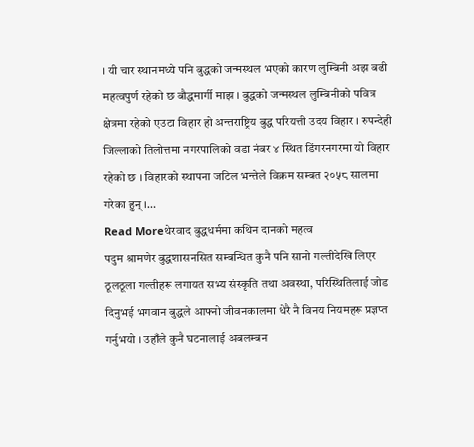। यी चार स्थानमध्ये पनि बुद्धको जन्मस्थल भएको कारण लुम्बिनी अझ बढी महत्वपुर्ण रहेको छ बौद्धमार्गी माझ । बुद्धको जन्मस्थल लुम्बिनीको पवित्र क्षेत्रमा रहेको एउटा विहार हो अन्तराष्ट्रिय बुद्ध परियत्ती उदय विहार । रुपन्देही जिल्लाको तिलोत्तमा नगरपालिको वडा नंबर ४ स्थित डिंगरनगरमा यो विहार रहेको छ । विहारको स्थापना जटिल भन्तेले विक्रम सम्बत २०५८ सालमा गरेका हुन् ।…
Read Moreथेरवाद बुद्धधर्ममा कथिन दानको महत्व
पदुम श्रामणेर बुद्धशासनसित सम्बन्धित कुनै पनि सानो गल्तीदेखि लिएर ठूलठूला गल्तीहरू लगायत सभ्य संस्कृति तथा अवस्था, परिस्थितिलाई जोड दिनुभई भगवान बुद्धले आफ्नो जीवनकालमा धेरै नै विनय नियमहरू प्रज्ञप्त गर्नुभयो । उहाँले कुनै घटनालाई अबलम्बन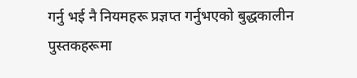गर्नु भई नै नियमहरू प्रज्ञप्त गर्नुभएको बुद्धकालीन पुस्तकहरूमा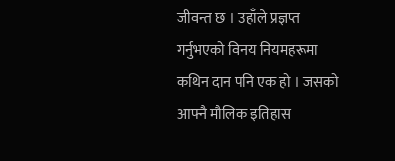जीवन्त छ । उहाँले प्रज्ञप्त गर्नुभएको विनय नियमहरूमा कथिन दान पनि एक हो । जसको आफ्नै मौलिक इतिहास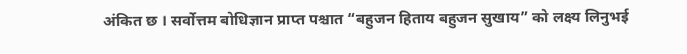अंकित छ । सर्वोत्तम बोधिज्ञान प्राप्त पश्चात “बहुजन हिताय बहुजन सुखाय” को लक्ष्य लिनुभई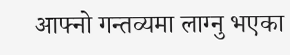आफ्नो गन्तव्यमा लाग्नु भएका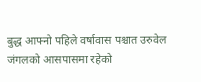बुद्ध आफ्नो पहिले वर्षावास पश्चात उरुवेल जंगलको आसपासमा रहेको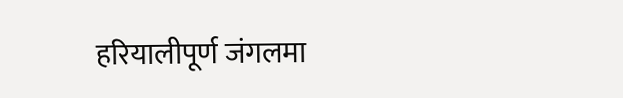हरियालीपूर्ण जंगलमा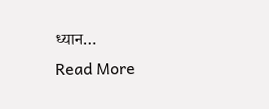ध्यान…
Read More